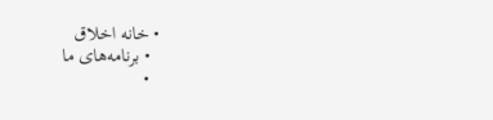• خانه اخلاق
  • برنامه‌های ما
  •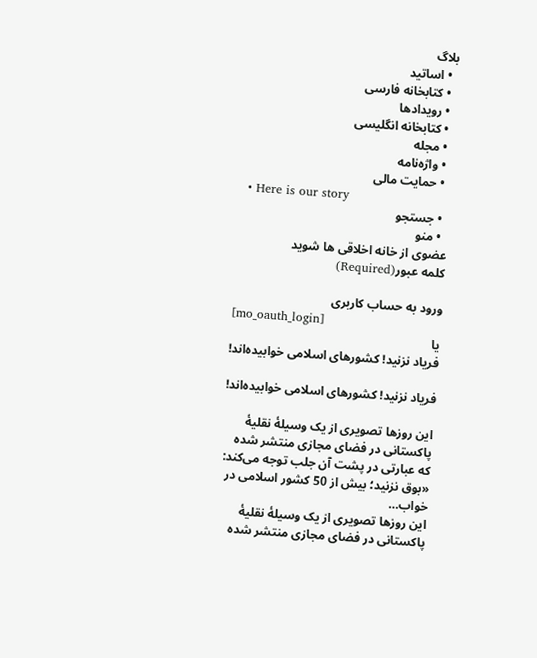بلاگ
  • اساتید
  • کتابخانه فارسی
  • رویدادها
  • کتابخانه انگلیسی
  • مجله
  • واژه‌نامه
  • حمایت مالی
  • Here is our story
  • جستجو
  • منو
عضوی از خانه اخلاقی ها شوید
کلمه عبور(Required)

ورود به حساب کاربری
[mo_oauth_login]
یا
فریاد نزنید! کشورهای اسلامی خوابیده‌اند!

فریاد نزنید! کشورهای اسلامی خوابیده‌اند!

این روزها تصویری از یک وسیلۀ نقلیۀ پاکستانی در فضای مجازی منتشر شده که عبارتی در پشت آن جلب توجه می‌کند: «بوق نزنید؛ بیش از 50 کشور اسلامی در خواب…
این روزها تصویری از یک وسیلۀ نقلیۀ پاکستانی در فضای مجازی منتشر شده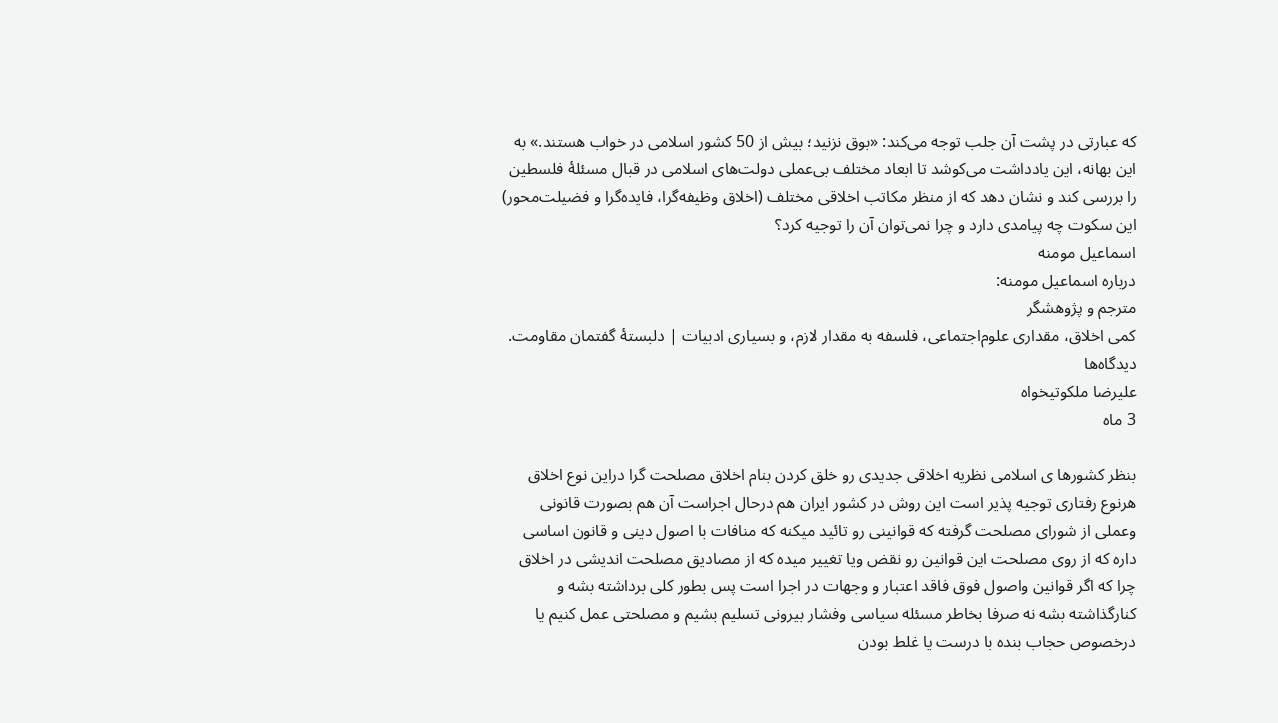که عبارتی در پشت آن جلب توجه می‌کند: «بوق نزنید؛ بیش از 50 کشور اسلامی در خواب هستند.» به این بهانه، این یادداشت می‌کوشد تا ابعاد مختلف بی‌عملی دولت‌های اسلامی در قبال مسئلۀ فلسطین را بررسی کند و نشان دهد که از منظر مکاتب اخلاقی مختلف (اخلاق وظیفه‌گرا، فایده‌گرا و فضیلت‌محور) این سکوت چه پیامدی دارد و چرا نمی‌توان آن را توجیه کرد؟
اسماعیل مومنه
درباره اسماعیل مومنه:
مترجم و پژوهشگر
کمی اخلاق، مقداری علوم‌اجتماعی، فلسفه به مقدار لازم، و بسیاری ادبیات | دلبستهٔ گفتمان مقاومت.
دیدگاه‌ها
علیرضا ملکوتیخواه
3 ماه

بنظر کشورها ی اسلامی نظریه اخلاقی جدیدی رو خلق کردن بنام اخلاق مصلحت گرا دراین نوع اخلاق هرنوع رفتاری توجیه پذیر است این روش در کشور ایران هم درحال اجراست آن هم بصورت قانونی وعملی از شورای مصلحت گرفته که قوانینی رو تائید میکنه که منافات با اصول دینی و قانون اساسی داره که از روی مصلحت این قوانین رو نقض ویا تغییر میده که از مصادیق مصلحت اندیشی در اخلاق چرا که اگر قوانین واصول فوق فاقد اعتبار و وجهات در اجرا است پس بطور کلی برداشته بشه و کنارگذاشته بشه نه صرفا بخاطر مسئله سیاسی وفشار بیرونی تسلیم بشیم و مصلحتی عمل کنیم یا درخصوص حجاب بنده با درست یا غلط بودن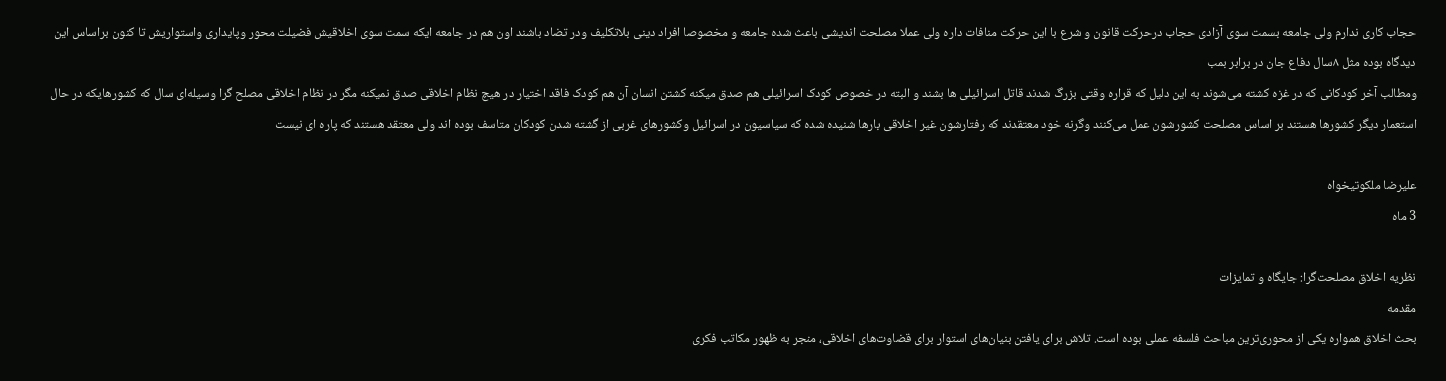حجاب کاری ندارم ولی جامعه بسمت سوی آزادی حجاب درحرکت قانون و شرع با این حرکت منافات داره ولی عملا مصلحت اندیشی باعث شده جامعه و مخصوصا افراد دینی بلاتکلیف ودر تضاد باشند اون هم در جامعه ایکه سمت سوی اخلاقیش فضیلت محور وپایداری واستواریش تا کنون براساس این دیدگاه بوده مثل ۸سال دفاع جان در برابر بمب
ومطالب آخر کودکانی که در غزه کشته می‌شوند به این دلیل که قراره وقتی بزرگ شدند قاتل اسرائیلی ها بشند و البته در خصوص کودک اسرائیلی هم صدق میکنه کشتن انسان آن هم کودک فاقد اختیار در هیچ نظام اخلاقی صدق نمیکنه مگر در نظام اخلاقی مصلح گرا وسیله‌ای سال که کشورهایکه در حال استعمار دیگر کشورها هستند بر اساس مصلحت کشورشون عمل می‌کنند وگرنه خود معتقدند که رفتارشون غیر اخلاقی بارها شنیده شده که سیاسیون در اسرائیل وکشورهای غربی از گشته شدن کودکان متاسف بوده اند ولی معتقد هستند که پاره ای نیست

علیرضا ملکوتیخواه
3 ماه

نظریه اخلاق مصلحت‌گرا: جایگاه و تمایزات
مقدمه
بحث اخلاق همواره یکی از محوری‌ترین مباحث فلسفه عملی بوده است. تلاش برای یافتن بنیان‌های استوار برای قضاوت‌های اخلاقی، منجر به ظهور مکاتب فکری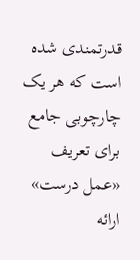قدرتمندی شده است که هر یک چارچوبی جامع برای تعریف «عمل درست» ارائه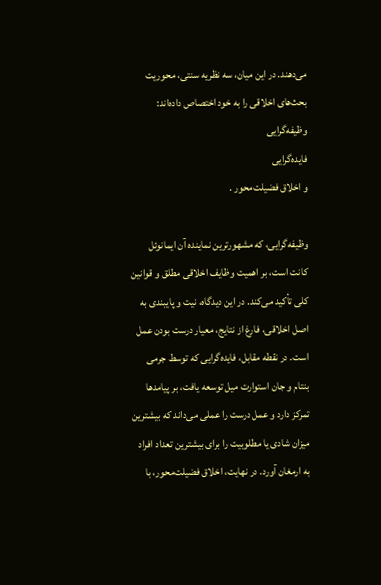می‌دهند. در این میان، سه نظریه سنتی، محوریت بحث‌های اخلاقی را به خود اختصاص داده‌اند: وظیفه‌گرایی
فایده‌گرایی
و اخلاق فضیلت‌محور .

وظیفه‌گرایی، که مشهورترین نماینده آن ایمانوئل کانت است، بر اهمیت وظایف اخلاقی مطلق و قوانین کلی تأکید می‌کند. در این دیدگاه، نیت و پایبندی به اصل اخلاقی، فارغ از نتایج، معیار درست بودن عمل است. در نقطه مقابل، فایده‌گرایی که توسط جرمی بنتام و جان استوارت میل توسعه یافت، بر پیامدها تمرکز دارد و عمل درست را عملی می‌داند که بیشترین میزان شادی یا مطلوبیت را برای بیشترین تعداد افراد به ارمغان آورد. در نهایت، اخلاق فضیلت‌محور، با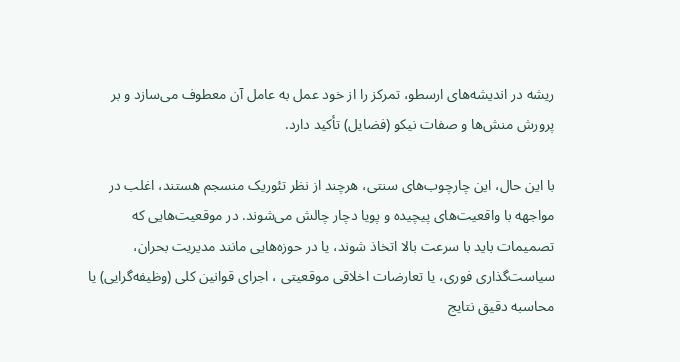ریشه در اندیشه‌های ارسطو، تمرکز را از خود عمل به عامل آن معطوف می‌سازد و بر پرورش منش‌ها و صفات نیکو (فضایل) تأکید دارد.

با این حال، این چارچوب‌های سنتی، هرچند از نظر تئوریک منسجم هستند، اغلب در مواجهه با واقعیت‌های پیچیده و پویا دچار چالش می‌شوند. در موقعیت‌هایی که تصمیمات باید با سرعت بالا اتخاذ شوند، یا در حوزه‌هایی مانند مدیریت بحران، سیاست‌گذاری فوری، یا تعارضات اخلاقی موقعیتی ، اجرای قوانین کلی (وظیفه‌گرایی) یا محاسبه دقیق نتایج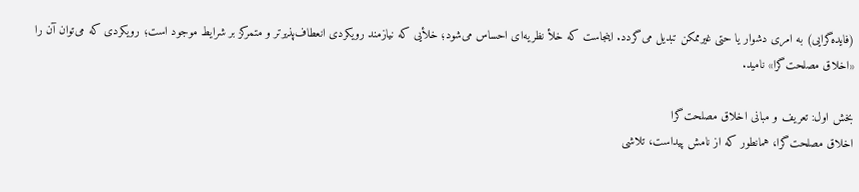(فایده‌گرایی) به امری دشوار یا حتی غیرممکن تبدیل می‌گردد. اینجاست که خلأ نظریه‌ای احساس می‌شود؛ خلأیی که نیازمند رویکردی انعطاف‌پذیرتر و متمرکز بر شرایط موجود است؛ رویکردی که می‌توان آن را «اخلاق مصلحت‌گرا» نامید.

بخش اول: تعریف و مبانی اخلاق مصلحت‌گرا
اخلاق مصلحت‌گرا، همانطور که از نامش پیداست، تلاشی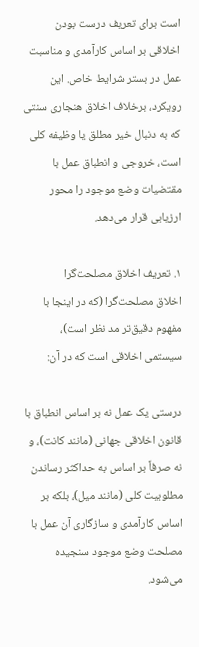است برای تعریف درست بودن اخلاقی بر اساس کارآمدی و مناسبت عمل در بستر شرایط خاص. این رویکرد، برخلاف اخلاق هنجاری سنتی که به دنبال خیر مطلق یا وظیفه کلی است، خروجی و انطباق عمل با مقتضیات وضع موجود را محور ارزیابی قرار می‌دهد.

۱. تعریف اخلاق مصلحت‌گرا
اخلاق مصلحت‌گرا (که در اینجا با مفهوم دقیق‌تر مد نظر است)، سیستمی اخلاقی است که در آن:

درستی یک عمل نه بر اساس انطباق با قانون اخلاقی جهانی (مانند کانت)، و نه صرفاً بر اساس به حداکثر رساندن مطلوبیت کلی (مانند میل)، بلکه بر اساس کارآمدی و سازگاری آن عمل با مصلحت وضع موجود سنجیده می‌شود.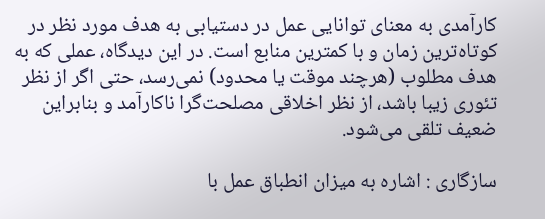کارآمدی به معنای توانایی عمل در دستیابی به هدف مورد نظر در کوتاه‌ترین زمان و با کمترین منابع است. در این دیدگاه، عملی که به هدف مطلوب (هرچند موقت یا محدود) نمی‌رسد، حتی اگر از نظر تئوری زیبا باشد، از نظر اخلاقی مصلحت‌گرا ناکارآمد و بنابراین ضعیف تلقی می‌شود.

سازگاری : اشاره به میزان انطباق عمل با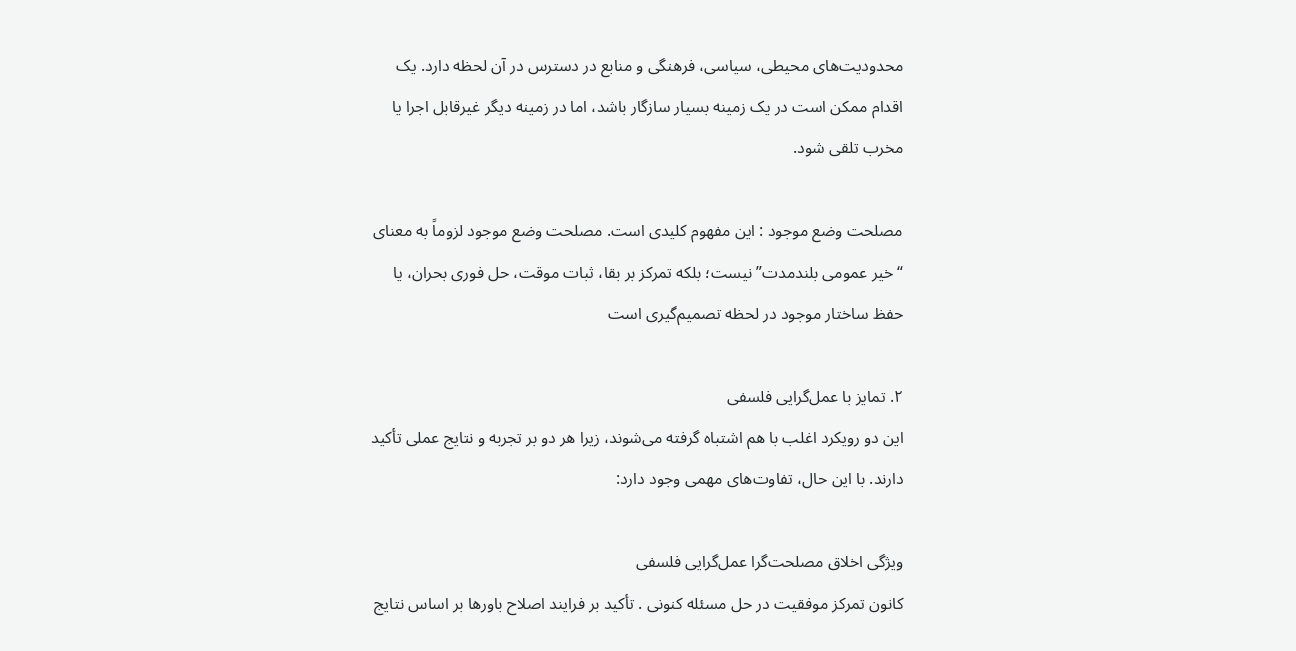محدودیت‌های محیطی، سیاسی، فرهنگی و منابع در دسترس در آن لحظه دارد. یک اقدام ممکن است در یک زمینه بسیار سازگار باشد، اما در زمینه دیگر غیرقابل اجرا یا مخرب تلقی شود.

مصلحت وضع موجود : این مفهوم کلیدی است. مصلحت وضع موجود لزوماً به معنای “خیر عمومی بلندمدت” نیست؛ بلکه تمرکز بر بقا، ثبات موقت، حل فوری بحران، یا حفظ ساختار موجود در لحظه تصمیم‌گیری است

۲. تمایز با عمل‌گرایی فلسفی
این دو رویکرد اغلب با هم اشتباه گرفته می‌شوند، زیرا هر دو بر تجربه و نتایج عملی تأکید دارند. با این حال، تفاوت‌های مهمی وجود دارد:

ویژگی اخلاق مصلحت‌گرا عمل‌گرایی فلسفی
کانون تمرکز موفقیت در حل مسئله کنونی . تأکید بر فرایند اصلاح باورها بر اساس نتایج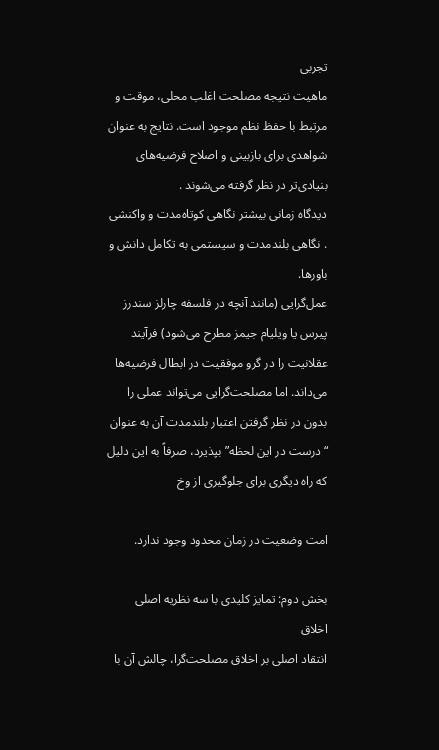تجربی
ماهیت نتیجه مصلحت اغلب محلی، موقت و مرتبط با حفظ نظم موجود است. نتایج به عنوان شواهدی برای بازبینی و اصلاح فرضیه‌های بنیادی‌تر در نظر گرفته می‌شوند .
دیدگاه زمانی بیشتر نگاهی کوتاه‌مدت و واکنشی . نگاهی بلندمدت و سیستمی به تکامل دانش و باورها.
عمل‌گرایی (مانند آنچه در فلسفه چارلز سندرز پیرس یا ویلیام جیمز مطرح می‌شود) فرآیند عقلانیت را در گرو موفقیت در ابطال فرضیه‌ها می‌داند. اما مصلحت‌گرایی می‌تواند عملی را بدون در نظر گرفتن اعتبار بلندمدت آن به عنوان “درست در این لحظه” بپذیرد، صرفاً به این دلیل که راه دیگری برای جلوگیری از وخ

امت وضعیت در زمان محدود وجود ندارد.

بخش دوم: تمایز کلیدی با سه نظریه اصلی اخلاق
انتقاد اصلی بر اخلاق مصلحت‌گرا، چالش آن با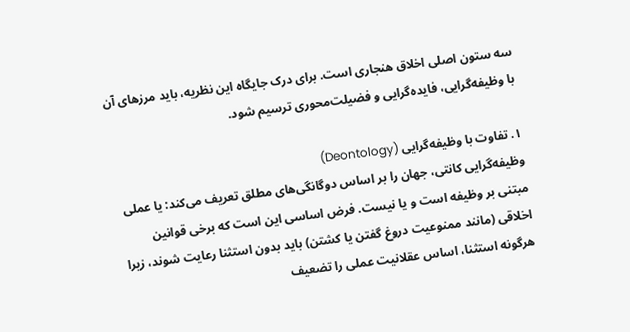سه ستون اصلی اخلاق هنجاری است. برای درک جایگاه این نظریه، باید مرزهای آن با وظیفه‌گرایی، فایده‌گرایی و فضیلت‌محوری ترسیم شود.

۱. تفاوت با وظیفه‌گرایی (Deontology)
وظیفه‌گرایی کانتی، جهان را بر اساس دوگانگی‌های مطلق تعریف می‌کند: یا عملی مبتنی بر وظیفه است و یا نیست. فرض اساسی این است که برخی قوانین اخلاقی (مانند ممنوعیت دروغ گفتن یا کشتن) باید بدون استثنا رعایت شوند، زیرا هرگونه استثنا، اساس عقلانیت عملی را تضعیف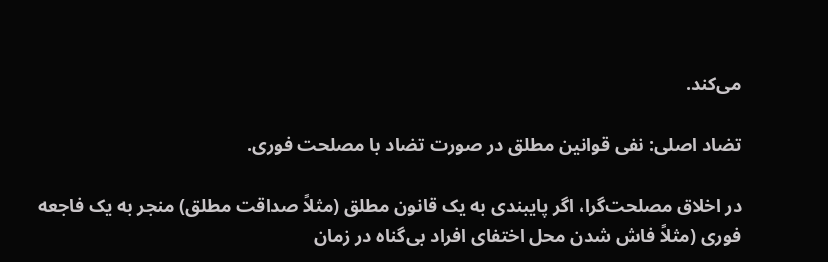می‌کند.

تضاد اصلی: نفی قوانین مطلق در صورت تضاد با مصلحت فوری.

در اخلاق مصلحت‌گرا، اگر پایبندی به یک قانون مطلق (مثلاً صداقت مطلق) منجر به یک فاجعه فوری (مثلاً فاش شدن محل اختفای افراد بی‌گناه در زمان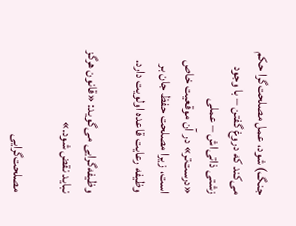جنگ) شود، عمل مصلحت‌گرا حکم می‌کند که دروغ گفتن – با وجود زشتی ذاتی‌اش – عملی «درست‌تر» در آن موقعیت خاص است، زیرا مصلحت حفظ جان بر وظیفه رعایت قاعده اولویت دارد.

وظیفه‌گرایی می‌گوید: «قانون هرگز نباید نقض شود.»

مصلحت‌گرایی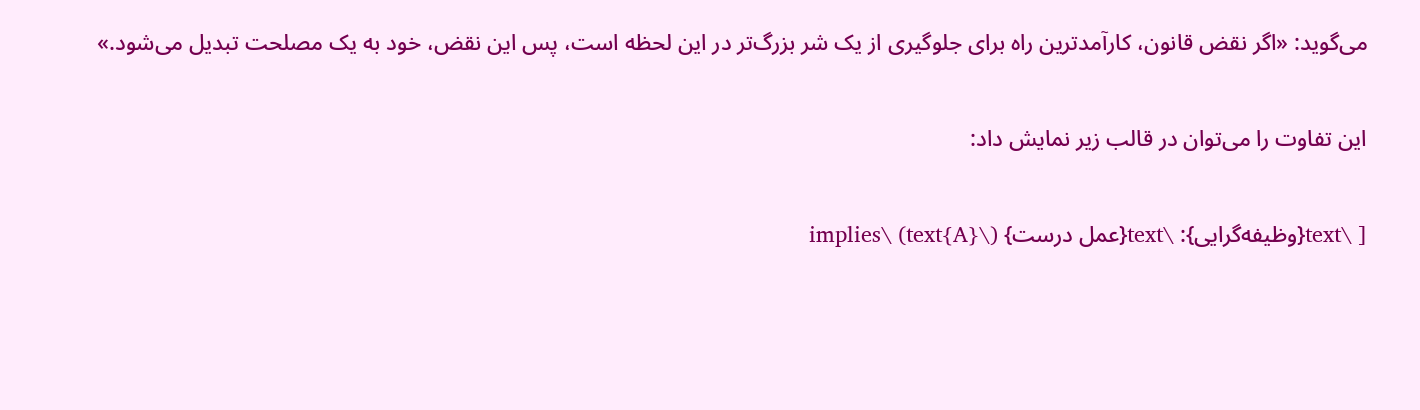می‌گوید: «اگر نقض قانون، کارآمدترین راه برای جلوگیری از یک شر بزرگ‌تر در این لحظه است، پس این نقض، خود به یک مصلحت تبدیل می‌شود.»

این تفاوت را می‌توان در قالب زیر نمایش داد:

[ \text{وظیفه‌گرایی}: \text{عمل درست} (\text{A}) \implies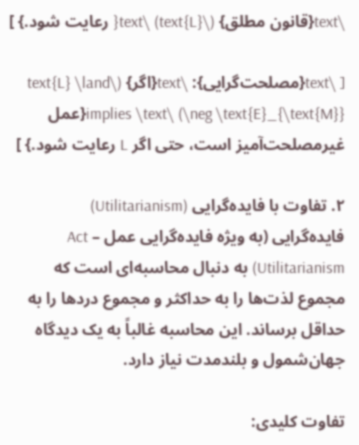\text{قانون مطلق} (\text{L}) \text{ رعایت شود.} ]

[ \text{مصلحت‌گرایی}: \text{اگر} (\text{L} \land \neg \text{E}_{\text{M}}) \implies \text{عمل غیرمصلحت‌آمیز است، حتی اگر L رعایت شود.} ]

۲. تفاوت با فایده‌گرایی (Utilitarianism)
فایده‌گرایی (به ویژه فایده‌گرایی عمل – Act Utilitarianism) به دنبال محاسبه‌ای است که مجموع لذت‌ها را به حداکثر و مجموع دردها را به حداقل برساند. این محاسبه غالباً به یک دیدگاه جهان‌شمول و بلندمدت نیاز دارد.

تفاوت کلیدی: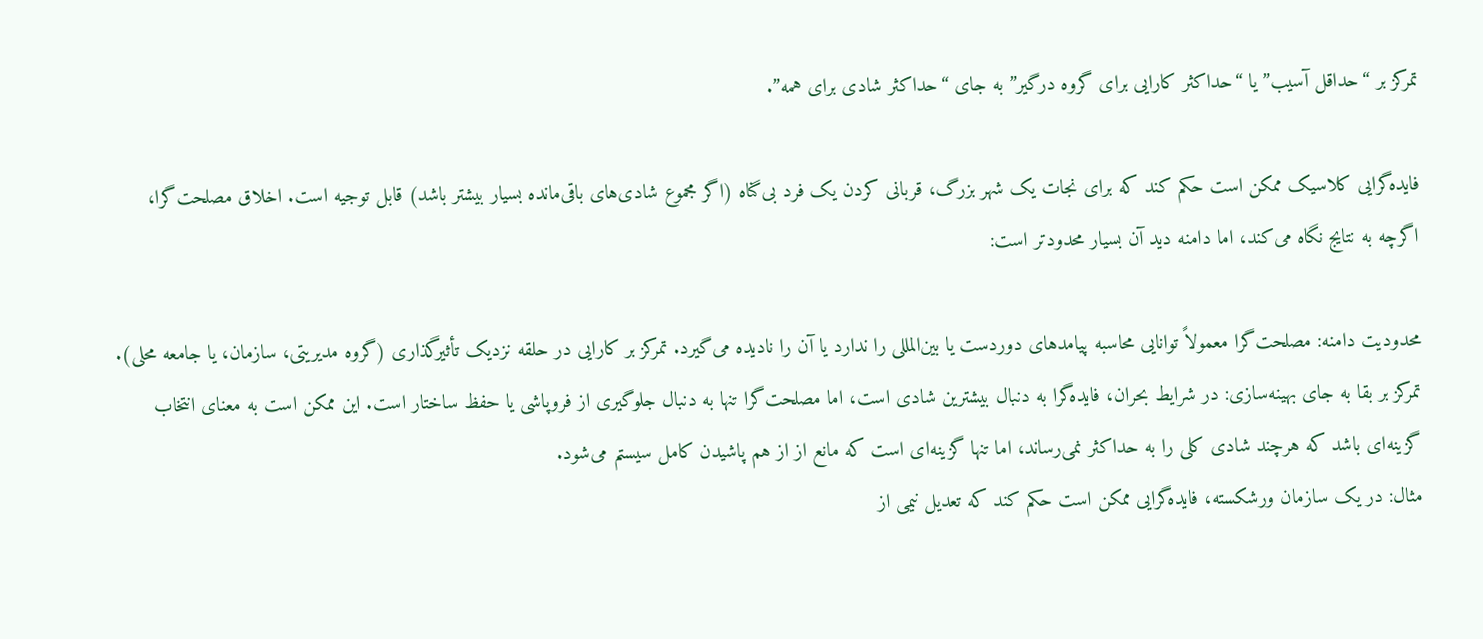تمرکز بر “حداقل آسیب” یا “حداکثر کارایی برای گروه درگیر” به جای “حداکثر شادی برای همه”.

فایده‌گرایی کلاسیک ممکن است حکم کند که برای نجات یک شهر بزرگ، قربانی کردن یک فرد بی‌گناه (اگر مجموع شادی‌های باقی‌مانده بسیار بیشتر باشد) قابل توجیه است. اخلاق مصلحت‌گرا، اگرچه به نتایج نگاه می‌کند، اما دامنه دید آن بسیار محدودتر است:

محدودیت دامنه: مصلحت‌گرا معمولاً توانایی محاسبه پیامدهای دوردست یا بین‌المللی را ندارد یا آن را نادیده می‌گیرد. تمرکز بر کارایی در حلقه نزدیک تأثیرگذاری (گروه مدیریتی، سازمان، یا جامعه محلی).
تمرکز بر بقا به جای بهینه‌سازی: در شرایط بحران، فایده‌گرا به دنبال بیشترین شادی است، اما مصلحت‌گرا تنها به دنبال جلوگیری از فروپاشی یا حفظ ساختار است. این ممکن است به معنای انتخاب گزینه‌ای باشد که هرچند شادی کلی را به حداکثر نمی‌رساند، اما تنها گزینه‌ای است که مانع از از هم پاشیدن کامل سیستم می‌شود.
مثال: در یک سازمان ورشکسته، فایده‌گرایی ممکن است حکم کند که تعدیل نیمی از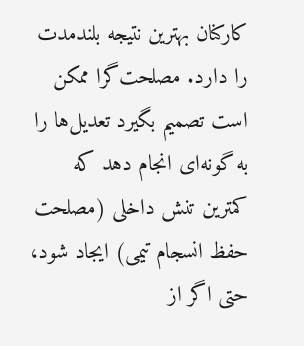کارکنان بهترین نتیجه بلندمدت را دارد. مصلحت‌گرا ممکن است تصمیم بگیرد تعدیل‌ها را به گونه‌ای انجام دهد که کمترین تنش داخلی (مصلحت حفظ انسجام تیمی) ایجاد شود، حتی اگر از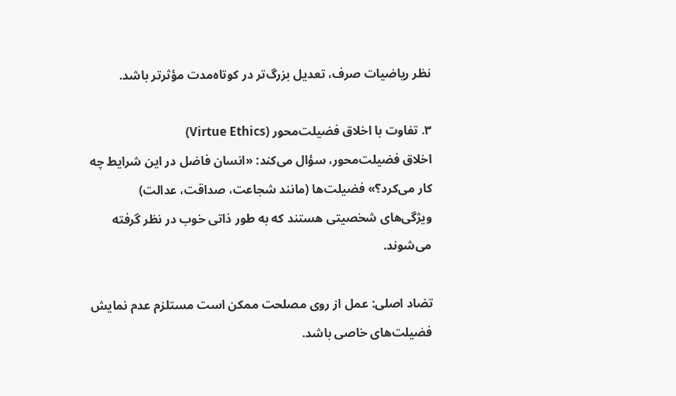نظر ریاضیات صرف، تعدیل بزرگ‌تر در کوتاه‌مدت مؤثرتر باشد.

۳. تفاوت با اخلاق فضیلت‌محور (Virtue Ethics)
اخلاق فضیلت‌محور، سؤال می‌کند: «انسان فاضل در این شرایط چه کار می‌کرد؟» فضیلت‌ها (مانند شجاعت، صداقت، عدالت) ویژگی‌های شخصیتی هستند که به طور ذاتی خوب در نظر گرفته می‌شوند.

تضاد اصلی: عمل از روی مصلحت ممکن است مستلزم عدم نمایش فضیلت‌های خاصی باشد.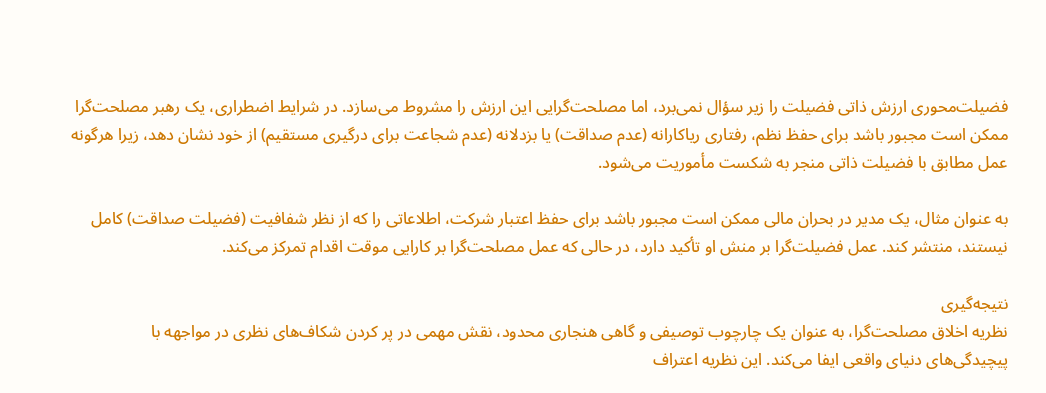فضیلت‌محوری ارزش ذاتی فضیلت را زیر سؤال نمی‌برد، اما مصلحت‌گرایی این ارزش را مشروط می‌سازد. در شرایط اضطراری، یک رهبر مصلحت‌گرا ممکن است مجبور باشد برای حفظ نظم، رفتاری ریاکارانه (عدم صداقت) یا بزدلانه (عدم شجاعت برای درگیری مستقیم) از خود نشان دهد، زیرا هرگونه عمل مطابق با فضیلت ذاتی منجر به شکست مأموریت می‌شود.

به عنوان مثال، یک مدیر در بحران مالی ممکن است مجبور باشد برای حفظ اعتبار شرکت، اطلاعاتی را که از نظر شفافیت (فضیلت صداقت) کامل نیستند، منتشر کند. عمل فضیلت‌گرا بر منش او تأکید دارد، در حالی که عمل مصلحت‌گرا بر کارایی موقت اقدام تمرکز می‌کند.

نتیجه‌گیری
نظریه اخلاق مصلحت‌گرا، به عنوان یک چارچوب توصیفی و گاهی هنجاری محدود، نقش مهمی در پر کردن شکاف‌های نظری در مواجهه با پیچیدگی‌های دنیای واقعی ایفا می‌کند. این نظریه اعتراف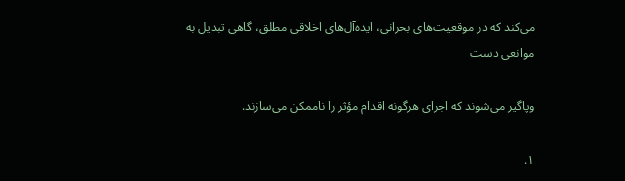می‌کند که در موقعیت‌های بحرانی، ایده‌آل‌های اخلاقی مطلق، گاهی تبدیل به موانعی دست

وپاگیر می‌شوند که اجرای هرگونه اقدام مؤثر را ناممکن می‌سازند.

۱.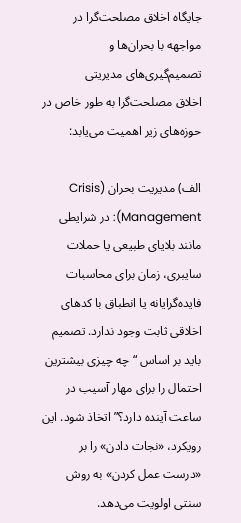جایگاه اخلاق مصلحت‌گرا در مواجهه با بحران‌ها و تصمیم‌گیری‌های مدیریتی
اخلاق مصلحت‌گرا به طور خاص در حوزه‌های زیر اهمیت می‌یابد:

الف) مدیریت بحران (Crisis Management): در شرایطی مانند بلایای طبیعی یا حملات سایبری، زمان برای محاسبات فایده‌گرایانه یا انطباق با کدهای اخلاقی ثابت وجود ندارد. تصمیم باید بر اساس “چه چیزی بیشترین احتمال را برای مهار آسیب در ساعت آینده دارد؟” اتخاذ شود. این رویکرد، «نجات دادن» را بر «درست عمل کردن» به روش سنتی اولویت می‌دهد.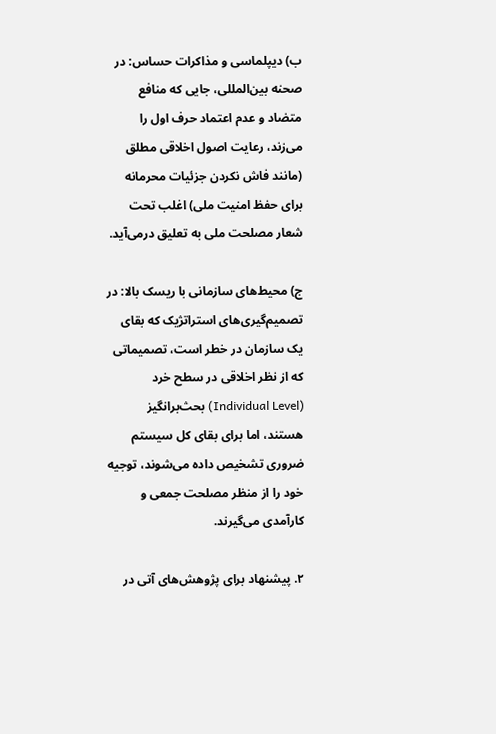ب) دیپلماسی و مذاکرات حساس: در صحنه بین‌المللی، جایی که منافع متضاد و عدم اعتماد حرف اول را می‌زند، رعایت اصول اخلاقی مطلق (مانند فاش نکردن جزئیات محرمانه برای حفظ امنیت ملی) اغلب تحت شعار مصلحت ملی به تعلیق درمی‌آید.

ج) محیط‌های سازمانی با ریسک بالا: در تصمیم‌گیری‌های استراتژیک که بقای یک سازمان در خطر است، تصمیماتی که از نظر اخلاقی در سطح خرد (Individual Level) بحث‌برانگیز هستند، اما برای بقای کل سیستم ضروری تشخیص داده می‌شوند، توجیه خود را از منظر مصلحت جمعی و کارآمدی می‌گیرند.

۲. پیشنهاد برای پژوهش‌های آتی در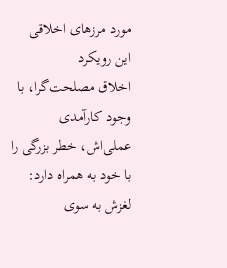مورد مرزهای اخلاقی این رویکرد
اخلاق مصلحت‌گرا، با وجود کارآمدی عملی‌اش، خطر بزرگی را با خود به همراه دارد: لغزش به سوی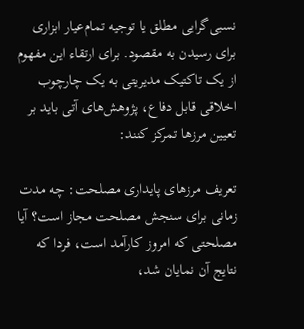نسبی‌گرایی مطلق یا توجیه تمام‌عیار ابزاری برای رسیدن به مقصود. برای ارتقاء این مفهوم از یک تاکتیک مدیریتی به یک چارچوب اخلاقی قابل دفاع، پژوهش‌های آتی باید بر تعیین مرزها تمرکز کنند:

تعریف مرزهای پایداری مصلحت: چه مدت زمانی برای سنجش مصلحت مجاز است؟ آیا مصلحتی که امروز کارآمد است، فردا که نتایج آن نمایان شد،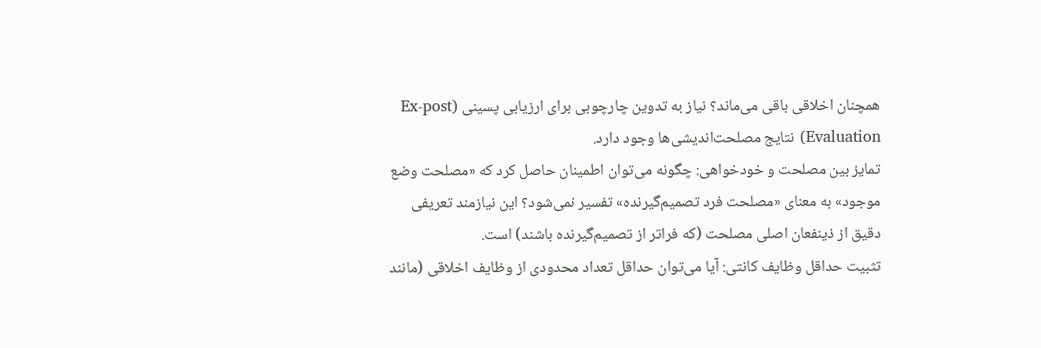همچنان اخلاقی باقی می‌ماند؟ نیاز به تدوین چارچوبی برای ارزیابی پسینی (Ex-post Evaluation) نتایج مصلحت‌اندیشی‌ها وجود دارد.
تمایز بین مصلحت و خودخواهی: چگونه می‌توان اطمینان حاصل کرد که «مصلحت وضع موجود» به معنای «مصلحت فرد تصمیم‌گیرنده» تفسیر نمی‌شود؟ این نیازمند تعریفی دقیق از ذینفعان اصلی مصلحت (که فراتر از تصمیم‌گیرنده باشند) است.
تثبیت حداقل وظایف کانتی: آیا می‌توان حداقل تعداد محدودی از وظایف اخلاقی (مانند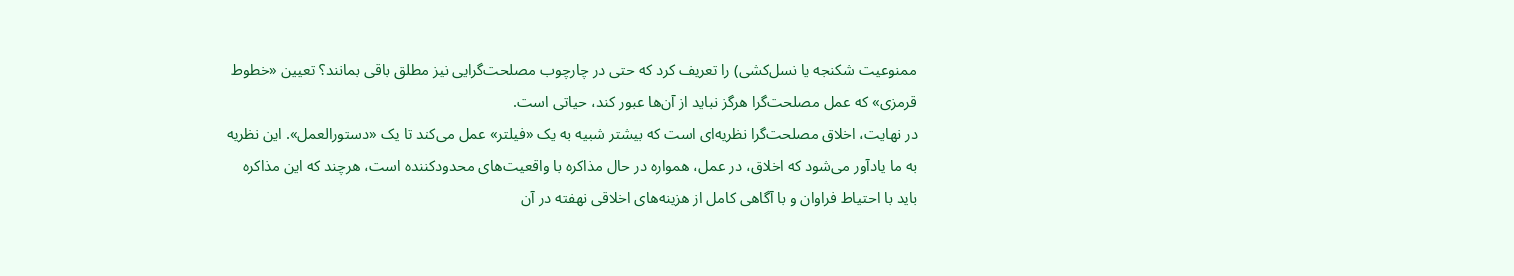ممنوعیت شکنجه یا نسل‌کشی) را تعریف کرد که حتی در چارچوب مصلحت‌گرایی نیز مطلق باقی بمانند؟ تعیین «خطوط قرمزی» که عمل مصلحت‌گرا هرگز نباید از آن‌ها عبور کند، حیاتی است.
در نهایت، اخلاق مصلحت‌گرا نظریه‌ای است که بیشتر شبیه به یک «فیلتر» عمل می‌کند تا یک «دستورالعمل». این نظریه به ما یادآور می‌شود که اخلاق، در عمل، همواره در حال مذاکره با واقعیت‌های محدودکننده است، هرچند که این مذاکره باید با احتیاط فراوان و با آگاهی کامل از هزینه‌های اخلاقی نهفته در آن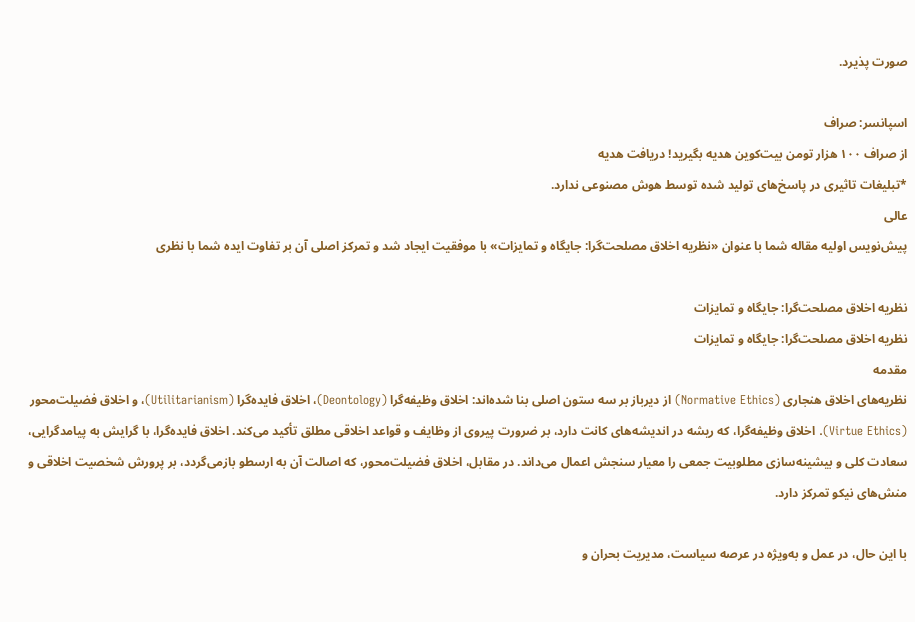صورت پذیرد.

اسپانسر: صراف
از صراف ۱۰۰ هزار تومن بیت‌کوین هدیه بگیرید! دریافت هدیه
*تبلیغات تاثیری در پاسخ‌های تولید شده توسط هوش مصنوعی ندارد.
عالی
پیش‌نویس اولیه مقاله شما با عنوان «نظریه اخلاق مصلحت‌گرا: جایگاه و تمایزات» با موفقیت ایجاد شد و تمرکز اصلی آن بر تفاوت ایده شما با نظری

نظریه اخلاق مصلحت‌گرا: جایگاه و تمایزات
نظریه اخلاق مصلحت‌گرا: جایگاه و تمایزات
مقدمه
نظریه‌های اخلاق هنجاری (Normative Ethics) از دیرباز بر سه ستون اصلی بنا شده‌اند: اخلاق وظیفه‌گرا (Deontology)، اخلاق فایده‌گرا (Utilitarianism)، و اخلاق فضیلت‌محور (Virtue Ethics). اخلاق وظیفه‌گرا، که ریشه در اندیشه‌های کانت دارد، بر ضرورت پیروی از وظایف و قواعد اخلاقی مطلق تأکید می‌کند. اخلاق فایده‌گرا، با گرایش به پیامدگرایی، سعادت کلی و بیشینه‌سازی مطلوبیت جمعی را معیار سنجش اعمال می‌داند. در مقابل، اخلاق فضیلت‌محور، که اصالت آن به ارسطو بازمی‌گردد، بر پرورش شخصیت اخلاقی و منش‌های نیکو تمرکز دارد.

با این حال، در عمل و به‌ویژه در عرصه سیاست، مدیریت بحران و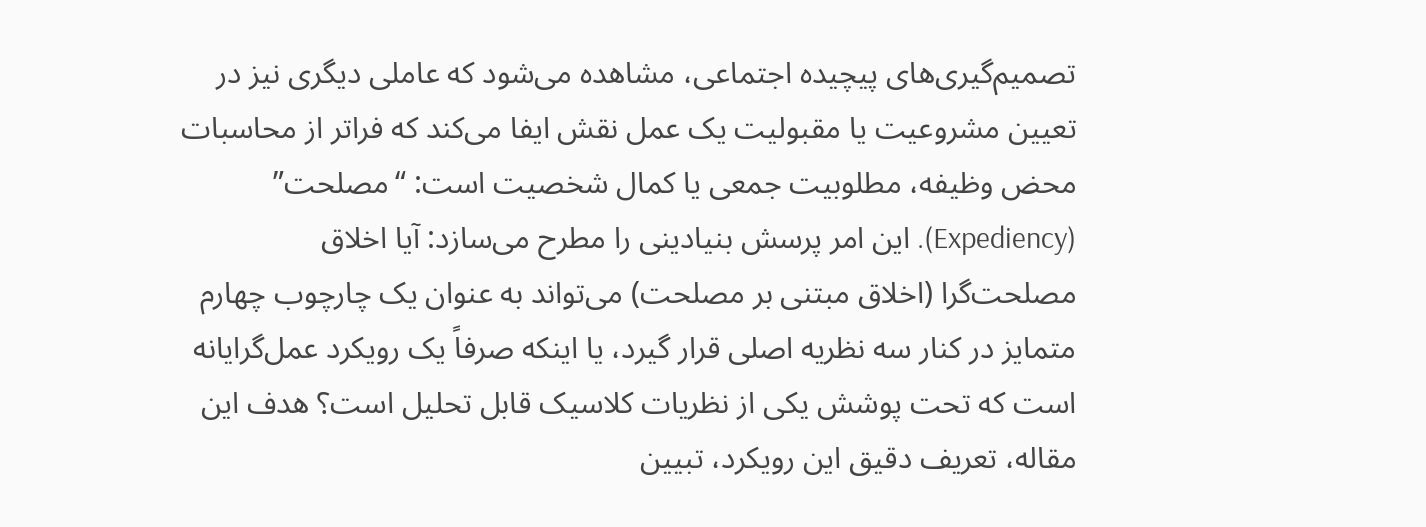تصمیم‌گیری‌های پیچیده اجتماعی، مشاهده می‌شود که عاملی دیگری نیز در تعیین مشروعیت یا مقبولیت یک عمل نقش ایفا می‌کند که فراتر از محاسبات محض وظیفه، مطلوبیت جمعی یا کمال شخصیت است: “مصلحت” (Expediency). این امر پرسش بنیادینی را مطرح می‌سازد: آیا اخلاق مصلحت‌گرا (اخلاق مبتنی بر مصلحت) می‌تواند به عنوان یک چارچوب چهارم متمایز در کنار سه نظریه اصلی قرار گیرد، یا اینکه صرفاً یک رویکرد عمل‌گرایانه است که تحت پوشش یکی از نظریات کلاسیک قابل تحلیل است؟ هدف این مقاله، تعریف دقیق این رویکرد، تبیین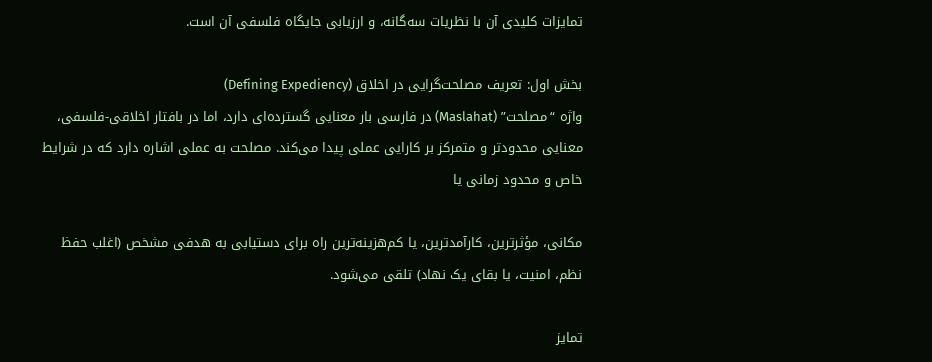تمایزات کلیدی آن با نظریات سه‌گانه، و ارزیابی جایگاه فلسفی آن است.

بخش اول: تعریف مصلحت‌گرایی در اخلاق (Defining Expediency)
واژه “مصلحت” (Maslahat) در فارسی بار معنایی گسترده‌ای دارد، اما در بافتار اخلاقی-فلسفی، معنایی محدودتر و متمرکز بر کارایی عملی پیدا می‌کند. مصلحت به عملی اشاره دارد که در شرایط خاص و محدود زمانی یا

مکانی، مؤثرترین، کارآمدترین، یا کم‌هزینه‌ترین راه برای دستیابی به هدفی مشخص (اغلب حفظ نظم، امنیت، یا بقای یک نهاد) تلقی می‌شود.

تمایز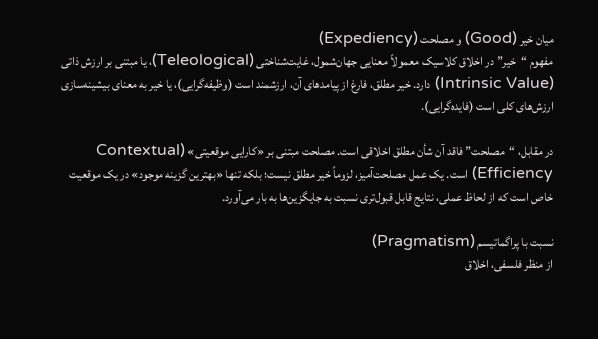میان خیر (Good) و مصلحت (Expediency)
مفهوم “خیر” در اخلاق کلاسیک معمولاً معنایی جهان‌شمول، غایت‌شناختی (Teleological)، یا مبتنی بر ارزش ذاتی (Intrinsic Value) دارد. خیر مطلق، فارغ از پیامدهای آن، ارزشمند است (وظیفه‌گرایی)، یا خیر به معنای بیشینه‌سازی ارزش‌های کلی است (فایده‌گرایی).

در مقابل، “مصلحت” فاقد آن شأن مطلق اخلاقی است. مصلحت مبتنی بر «کارایی موقعیتی» (Contextual Efficiency) است. یک عمل مصلحت‌آمیز، لزوماً خیر مطلق نیست؛ بلکه تنها «بهترین گزینه موجود» در یک موقعیت خاص است که از لحاظ عملی، نتایج قابل قبول‌تری نسبت به جایگزین‌ها به بار می‌آورد.

نسبت با پراگماتیسم (Pragmatism)
از منظر فلسفی، اخلاق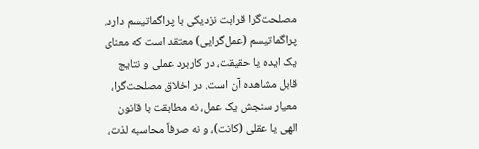مصلحت‌گرا قرابت نزدیکی با پراگماتیسم دارد. پراگماتیسم (عمل‌گرایی) معتقد است که معنای یک ایده یا حقیقت، در کاربرد عملی و نتایج قابل مشاهده آن است. در اخلاق مصلحت‌گرا، معیار سنجش یک عمل، نه مطابقت با قانون الهی یا عقلی (کانت)، و نه صرفاً محاسبه لذت،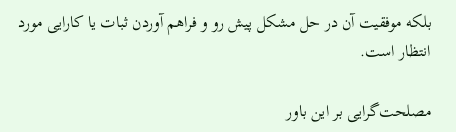بلکه موفقیت آن در حل مشکل پیش رو و فراهم آوردن ثبات یا کارایی مورد انتظار است.

مصلحت‌گرایی بر این باور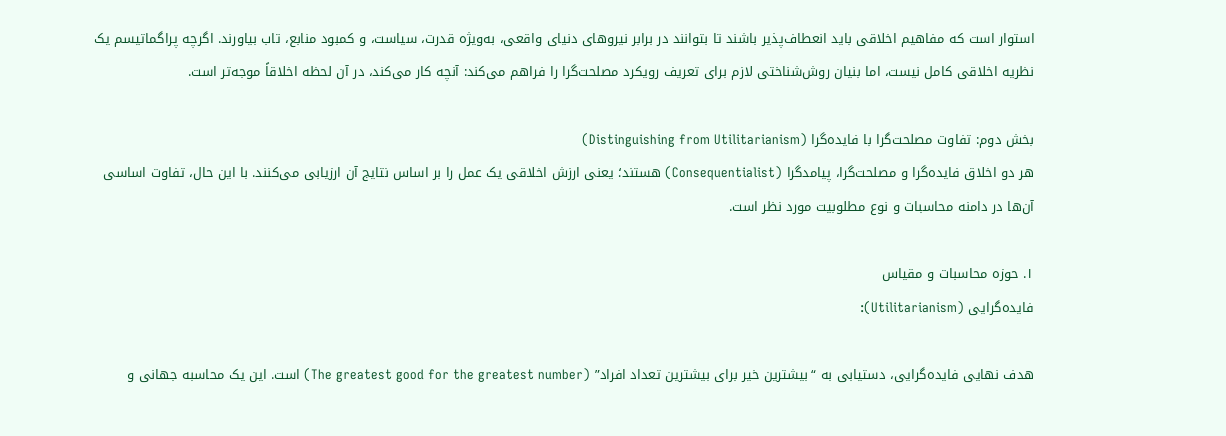استوار است که مفاهیم اخلاقی باید انعطاف‌پذیر باشند تا بتوانند در برابر نیروهای دنیای واقعی، به‌ویژه قدرت، سیاست، و کمبود منابع، تاب بیاورند. اگرچه پراگماتیسم یک نظریه اخلاقی کامل نیست، اما بنیان روش‌شناختی لازم برای تعریف رویکرد مصلحت‌گرا را فراهم می‌کند: آنچه کار می‌کند، در آن لحظه اخلاقاً موجه‌تر است.

بخش دوم: تفاوت مصلحت‌گرا با فایده‌گرا (Distinguishing from Utilitarianism)
هر دو اخلاق فایده‌گرا و مصلحت‌گرا، پیامدگرا (Consequentialist) هستند؛ یعنی ارزش اخلاقی یک عمل را بر اساس نتایج آن ارزیابی می‌کنند. با این حال، تفاوت اساسی آن‌ها در دامنه محاسبات و نوع مطلوبیت مورد نظر است.

۱. حوزه محاسبات و مقیاس
فایده‌گرایی (Utilitarianism):

هدف نهایی فایده‌گرایی، دستیابی به “بیشترین خیر برای بیشترین تعداد افراد” (The greatest good for the greatest number) است. این یک محاسبه جهانی و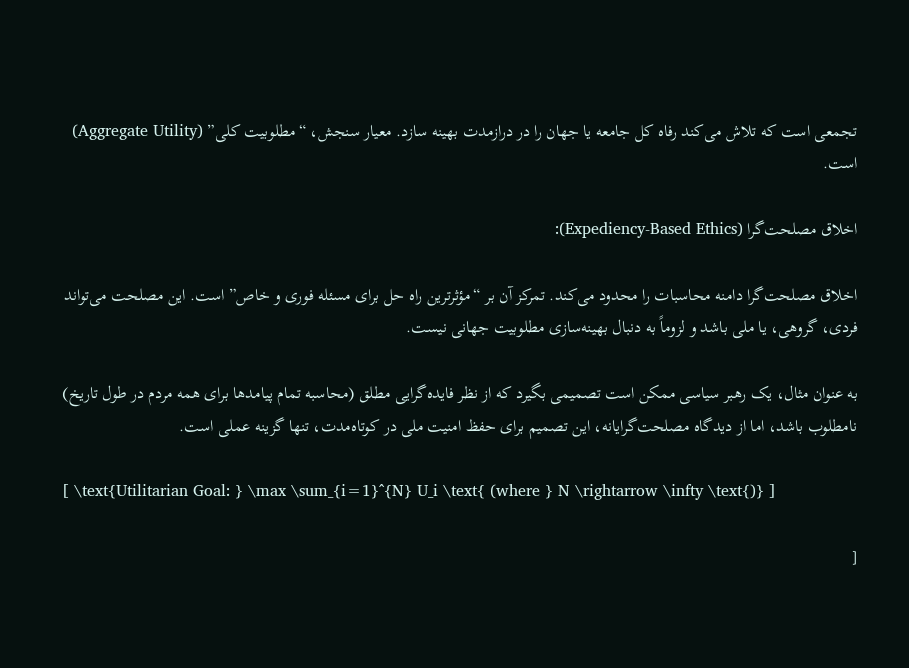تجمعی است که تلاش می‌کند رفاه کل جامعه یا جهان را در درازمدت بهینه سازد. معیار سنجش، “مطلوبیت کلی” (Aggregate Utility) است.

اخلاق مصلحت‌گرا (Expediency-Based Ethics):

اخلاق مصلحت‌گرا دامنه محاسبات را محدود می‌کند. تمرکز آن بر “مؤثرترین راه حل برای مسئله فوری و خاص” است. این مصلحت می‌تواند فردی، گروهی، یا ملی باشد و لزوماً به دنبال بهینه‌سازی مطلوبیت جهانی نیست.

به عنوان مثال، یک رهبر سیاسی ممکن است تصمیمی بگیرد که از نظر فایده‌گرایی مطلق (محاسبه تمام پیامدها برای همه مردم در طول تاریخ) نامطلوب باشد، اما از دیدگاه مصلحت‌گرایانه، این تصمیم برای حفظ امنیت ملی در کوتاه‌مدت، تنها گزینه عملی است.

[ \text{Utilitarian Goal: } \max \sum_{i=1}^{N} U_i \text{ (where } N \rightarrow \infty \text{)} ]

[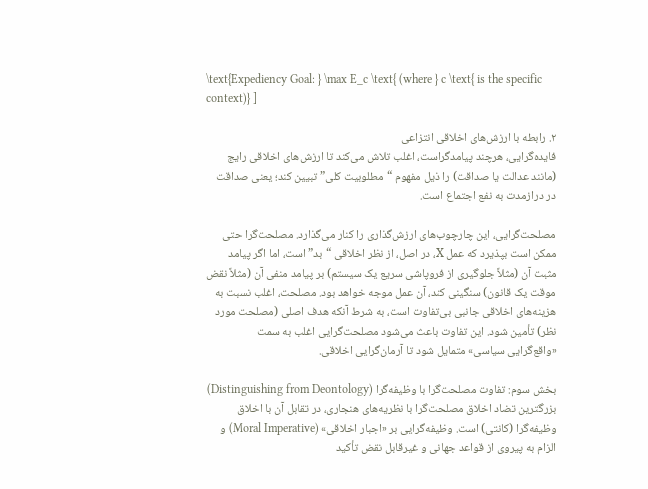\text{Expediency Goal: } \max E_c \text{ (where } c \text{ is the specific context)} ]

۲. رابطه با ارزش‌های اخلاقی انتزاعی
فایده‌گرایی، هرچند پیامدگراست، اغلب تلاش می‌کند تا ارزش‌های اخلاقی رایج (مانند عدالت یا صداقت) را ذیل مفهوم “مطلوبیت کلی” تبیین کند؛ یعنی صداقت در درازمدت به نفع اجتماع است.

مصلحت‌گرایی، این چارچوب‌های ارزش‌گذاری را کنار می‌گذارد. مصلحت‌گرا حتی ممکن است بپذیرد که عمل X، در اصل، از نظر اخلاقی “بد” است، اما اگر پیامد مثبت آن (مثلاً جلوگیری از فروپاشی سریع یک سیستم) بر پیامد منفی آن (مثلاً نقض موقت یک قانون) سنگینی کند، آن عمل موجه خواهد بود. مصلحت، اغلب نسبت به هزینه‌های اخلاقی جانبی بی‌تفاوت است، به شرط آنکه هدف اصلی (مصلحت مورد نظر) تأمین شود. این تفاوت باعث می‌شود مصلحت‌گرایی اغلب به سمت «واقع‌گرایی سیاسی» متمایل شود تا آرمان‌گرایی اخلاقی.

بخش سوم: تفاوت مصلحت‌گرا با وظیفه‌گرا (Distinguishing from Deontology)
بزرگترین تضاد اخلاق مصلحت‌گرا با نظریه‌های هنجاری، در تقابل آن با اخلاق وظیفه‌گرا (کانتی) است. وظیفه‌گرایی بر «اجبار اخلاقی» (Moral Imperative) و الزام به پیروی از قواعد جهانی و غیرقابل نقض تأکید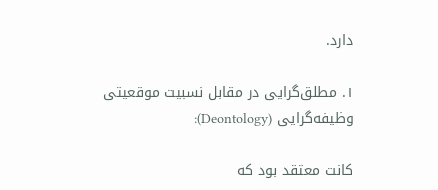دارد.

۱. مطلق‌گرایی در مقابل نسبیت موقعیتی
وظیفه‌گرایی (Deontology):

کانت معتقد بود که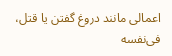اعمالی مانند دروغ گفتن یا قتل، فی‌نفسه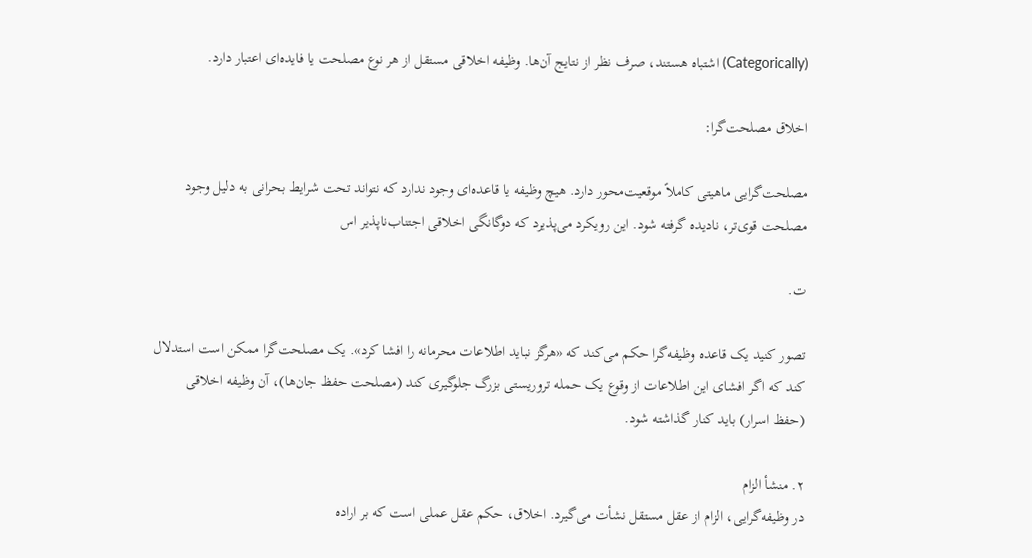(Categorically) اشتباه هستند، صرف نظر از نتایج آن‌ها. وظیفه اخلاقی مستقل از هر نوع مصلحت یا فایده‌ای اعتبار دارد.

اخلاق مصلحت‌گرا:

مصلحت‌گرایی ماهیتی کاملاً موقعیت‌محور دارد. هیچ وظیفه یا قاعده‌ای وجود ندارد که نتواند تحت شرایط بحرانی به دلیل وجود مصلحت قوی‌تر، نادیده گرفته شود. این رویکرد می‌پذیرد که دوگانگی اخلاقی اجتناب‌ناپذیر اس

ت.

تصور کنید یک قاعده وظیفه‌گرا حکم می‌کند که «هرگز نباید اطلاعات محرمانه را افشا کرد». یک مصلحت‌گرا ممکن است استدلال کند که اگر افشای این اطلاعات از وقوع یک حمله تروریستی بزرگ جلوگیری کند (مصلحت حفظ جان‌ها)، آن وظیفه اخلاقی (حفظ اسرار) باید کنار گذاشته شود.

۲. منشأ الزام
در وظیفه‌گرایی، الزام از عقل مستقل نشأت می‌گیرد. اخلاق، حکم عقل عملی است که بر اراده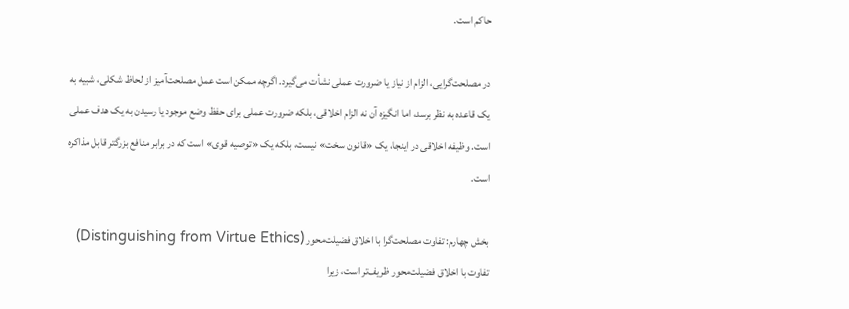حاکم است.

در مصلحت‌گرایی، الزام از نیاز یا ضرورت عملی نشأت می‌گیرد. اگرچه ممکن است عمل مصلحت‌آمیز از لحاظ شکلی، شبیه به یک قاعده به نظر برسد، اما انگیزه آن نه الزام اخلاقی، بلکه ضرورت عملی برای حفظ وضع موجود یا رسیدن به یک هدف عملی است. وظیفه اخلاقی در اینجا، یک «قانون سخت» نیست، بلکه یک «توصیه قوی» است که در برابر منافع بزرگتر قابل مذاکره است.

بخش چهارم: تفاوت مصلحت‌گرا با اخلاق فضیلت‌محور (Distinguishing from Virtue Ethics)
تفاوت با اخلاق فضیلت‌محور ظریف‌تر است، زیرا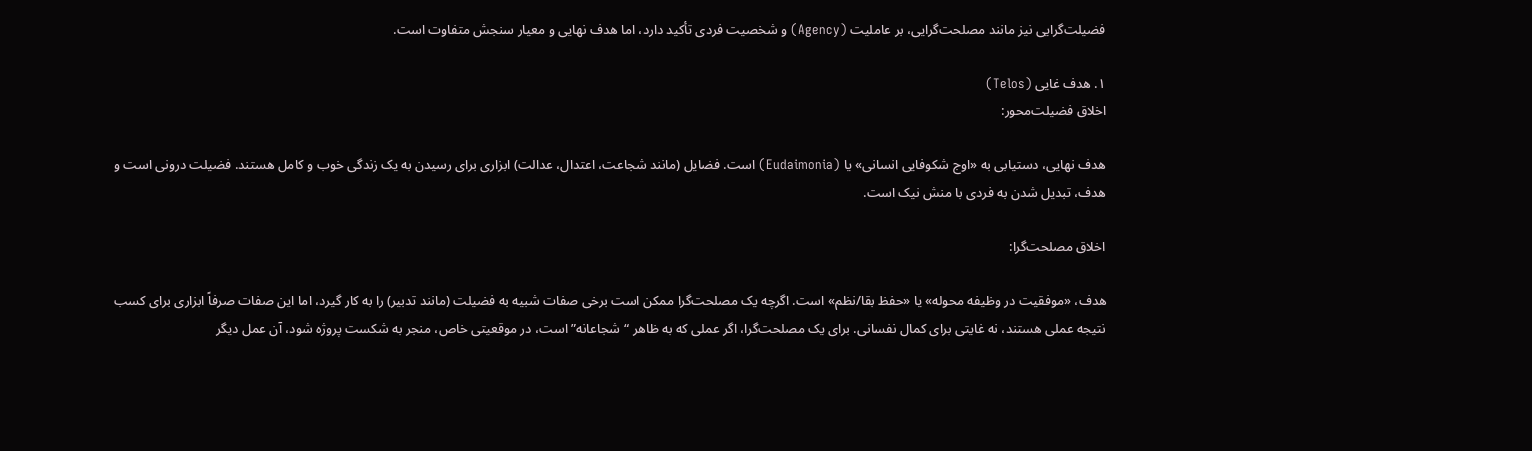فضیلت‌گرایی نیز مانند مصلحت‌گرایی، بر عاملیت (Agency) و شخصیت فردی تأکید دارد، اما هدف نهایی و معیار سنجش متفاوت است.

۱. هدف غایی (Telos)
اخلاق فضیلت‌محور:

هدف نهایی، دستیابی به «اوج شکوفایی انسانی» یا (Eudaimonia) است. فضایل (مانند شجاعت، اعتدال، عدالت) ابزاری برای رسیدن به یک زندگی خوب و کامل هستند. فضیلت درونی است و هدف، تبدیل شدن به فردی با منش نیک است.

اخلاق مصلحت‌گرا:

هدف، «موفقیت در وظیفه محوله» یا «حفظ بقا/نظم» است. اگرچه یک مصلحت‌گرا ممکن است برخی صفات شبیه به فضیلت (مانند تدبیر) را به کار گیرد، اما این صفات صرفاً ابزاری برای کسب نتیجه عملی هستند، نه غایتی برای کمال نفسانی. برای یک مصلحت‌گرا، اگر عملی که به ظاهر “شجاعانه” است، در موقعیتی خاص، منجر به شکست پروژه شود، آن عمل دیگر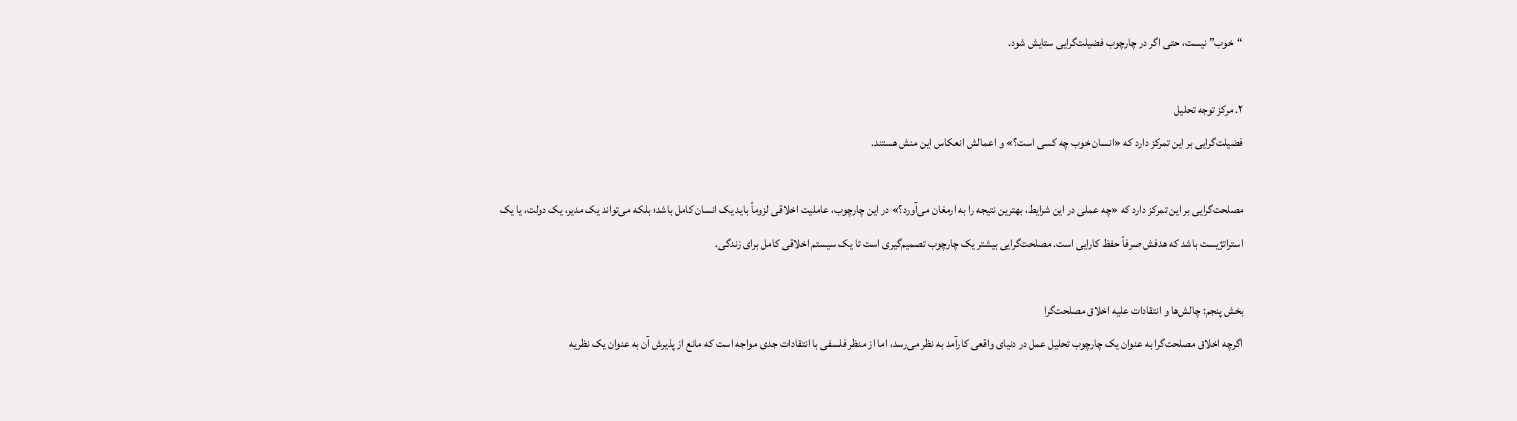“خوب” نیست، حتی اگر در چارچوب فضیلت‌گرایی ستایش شود.

۲. مرکز توجه تحلیل
فضیلت‌گرایی بر این تمرکز دارد که «انسان خوب چه کسی است؟» و اعمالش انعکاس این منش هستند.

مصلحت‌گرایی بر این تمرکز دارد که «چه عملی در این شرایط، بهترین نتیجه را به ارمغان می‌آورد؟» در این چارچوب، عاملیت اخلاقی لزوماً باید یک انسان کامل باشد؛ بلکه می‌تواند یک مدیر، یک دولت، یا یک استراتژیست باشد که هدفش صرفاً حفظ کارایی است. مصلحت‌گرایی بیشتر یک چارچوب تصمیم‌گیری است تا یک سیستم اخلاقی کامل برای زندگی.

بخش پنجم: چالش‌ها و انتقادات علیه اخلاق مصلحت‌گرا
اگرچه اخلاق مصلحت‌گرا به عنوان یک چارچوب تحلیل عمل در دنیای واقعی کارآمد به نظر می‌رسد، اما از منظر فلسفی با انتقادات جدی مواجه است که مانع از پذیرش آن به عنوان یک نظریه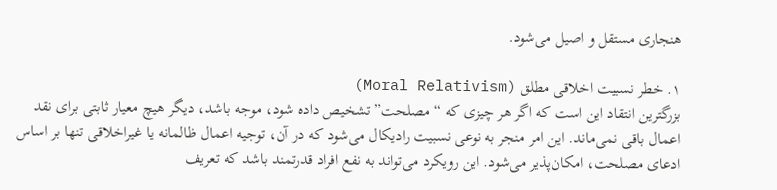هنجاری مستقل و اصیل می‌شود.

۱. خطر نسبیت اخلاقی مطلق (Moral Relativism)
بزرگترین انتقاد این است که اگر هر چیزی که “مصلحت” تشخیص داده شود، موجه باشد، دیگر هیچ معیار ثابتی برای نقد اعمال باقی نمی‌ماند. این امر منجر به نوعی نسبیت رادیکال می‌شود که در آن، توجیه اعمال ظالمانه یا غیراخلاقی تنها بر اساس ادعای مصلحت، امکان‌پذیر می‌شود. این رویکرد می‌تواند به نفع افراد قدرتمند باشد که تعریف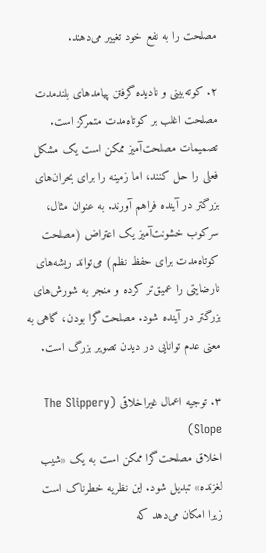مصلحت را به نفع خود تغییر می‌دهند.

۲. کوته‌بینی و نادیده گرفتن پیامدهای بلندمدت
مصلحت اغلب بر کوتاه‌مدت متمرکز است. تصمیمات مصلحت‌آمیز ممکن است یک مشکل فعلی را حل کنند، اما زمینه را برای بحران‌های بزرگتر در آینده فراهم آورند. به عنوان مثال، سرکوب خشونت‌آمیز یک اعتراض (مصلحت کوتاه‌مدت برای حفظ نظم) می‌تواند ریشه‌های نارضایتی را عمیق‌تر کرده و منجر به شورش‌های بزرگتر در آینده شود. مصلحت‌گرا بودن، گاهی به معنی عدم توانایی در دیدن تصویر بزرگ است.

۳. توجیه اعمال غیراخلاقی (The Slippery Slope)
اخلاق مصلحت‌گرا ممکن است به یک «شیب لغزنده» تبدیل شود. این نظریه خطرناک است زیرا امکان می‌دهد که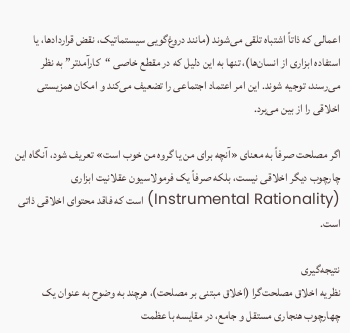اعمالی که ذاتاً اشتباه تلقی می‌شوند (مانند دروغ‌گویی سیستماتیک، نقض قراردادها، یا استفاده ابزاری از انسان‌ها)، تنها به این دلیل که در مقطع خاصی “کارآمدتر” به نظر می‌رسند، توجیه شوند. این امر اعتماد اجتماعی را تضعیف می‌کند و امکان همزیستی اخلاقی را از بین می‌برد.

اگر مصلحت صرفاً به معنای «آنچه برای من یا گروه من خوب است» تعریف شود، آنگاه این چارچوب دیگر اخلاقی نیست، بلکه صرفاً یک فرمولاسیون عقلانیت ابزاری (Instrumental Rationality) است که فاقد محتوای اخلاقی ذاتی است.

نتیجه‌گیری
نظریه اخلاق مصلحت‌گرا (اخلاق مبتنی بر مصلحت)، هرچند به وضوح به عنوان یک چهارچوب هنجاری مستقل و جامع، در مقایسه با عظمت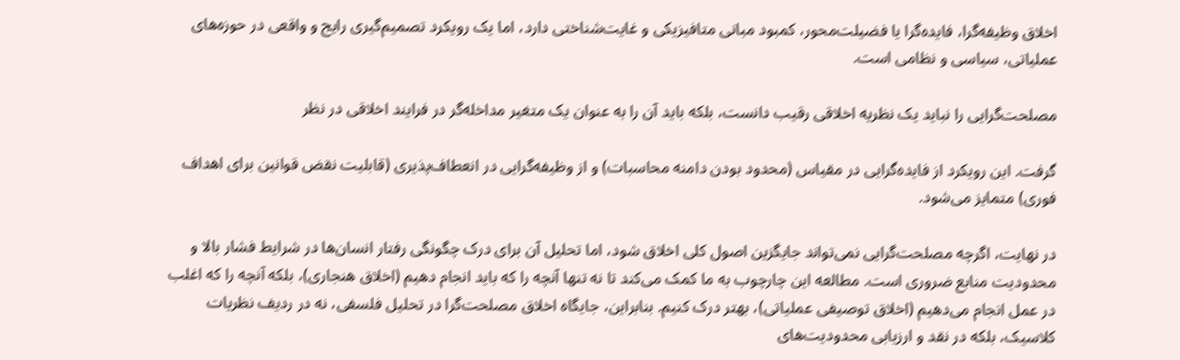اخلاق وظیفه‌گرا، فایده‌گرا یا فضیلت‌محور، کمبود مبانی متافیزیکی و غایت‌شناختی دارد، اما یک رویکرد تصمیم‌گیری رایج و واقعی در حوزه‌های عملیاتی، سیاسی و نظامی است.

مصلحت‌گرایی را نباید یک نظریه اخلاقی رقیب دانست، بلکه باید آن را به عنوان یک متغیر مداخله‌گر در فرایند اخلاقی در نظر

گرفت. این رویکرد از فایده‌گرایی در مقیاس (محدود بودن دامنه محاسبات) و از وظیفه‌گرایی در انعطاف‌پذیری (قابلیت نقض قوانین برای اهداف فوری) متمایز می‌شود.

در نهایت، اگرچه مصلحت‌گرایی نمی‌تواند جایگزین اصول کلی اخلاق شود، اما تحلیل آن برای درک چگونگی رفتار انسان‌ها در شرایط فشار بالا و محدودیت منابع ضروری است. مطالعه این چارچوب به ما کمک می‌کند تا نه تنها آنچه را که باید انجام دهیم (اخلاق هنجاری)، بلکه آنچه را که اغلب در عمل انجام می‌دهیم (اخلاق توصیفی عملیاتی)، بهتر درک کنیم. بنابراین، جایگاه اخلاق مصلحت‌گرا در تحلیل فلسفی، نه در ردیف نظریات کلاسیک، بلکه در نقد و ارزیابی محدودیت‌های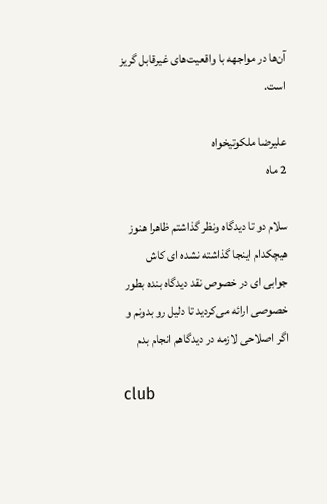آن‌ها در مواجهه با واقعیت‌های غیرقابل گریز است.

علیرضا ملکوتیخواه
2 ماه

سلام دو تا دیدگاه ونظر گذاشتم ظاهرا هنوز هیچکدام اینجا گذاشته نشده ای کاش جوابی ای در خصوص نقد دیدگاه بنده بطور خصوصی ارائه می‌کردید تا دلیل رو بدونم و اگر اصلاحی لازمه در دیدگاهم انجام بدم

club